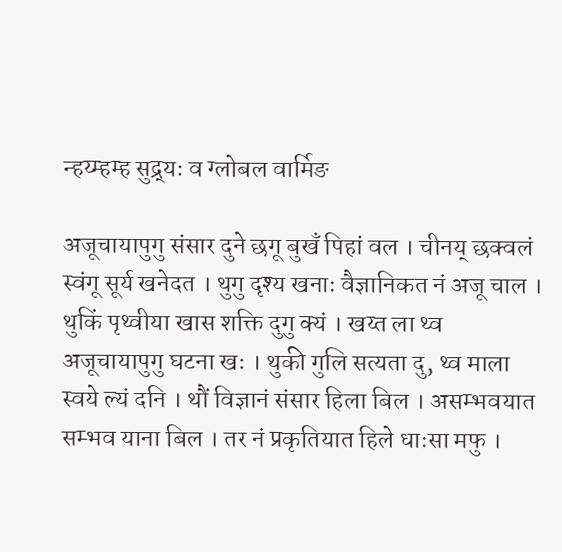न्हय्म्हम्ह सुद्र्यः व ग्लोबल वार्मिङ

अजूचायापुगु संसार दुने छगू बुखँ पिहां वल । चीनय् छक्वलं स्वंगू सूर्य खनेदत । थुगु दृश्य खनाः वैज्ञानिकत नं अजू चाल । थुकिं पृथ्वीया खास शक्ति दुगु क्यं । खय्त ला थ्व अजूचायापुगु घटना खः । थुकी गुलि सत्यता दु, थ्व माला स्वये ल्यं दनि । थौं विज्ञानं संसार हिला बिल । असम्भवयात सम्भव याना बिल । तर नं प्रकृतियात हिले धाःसा मफु ।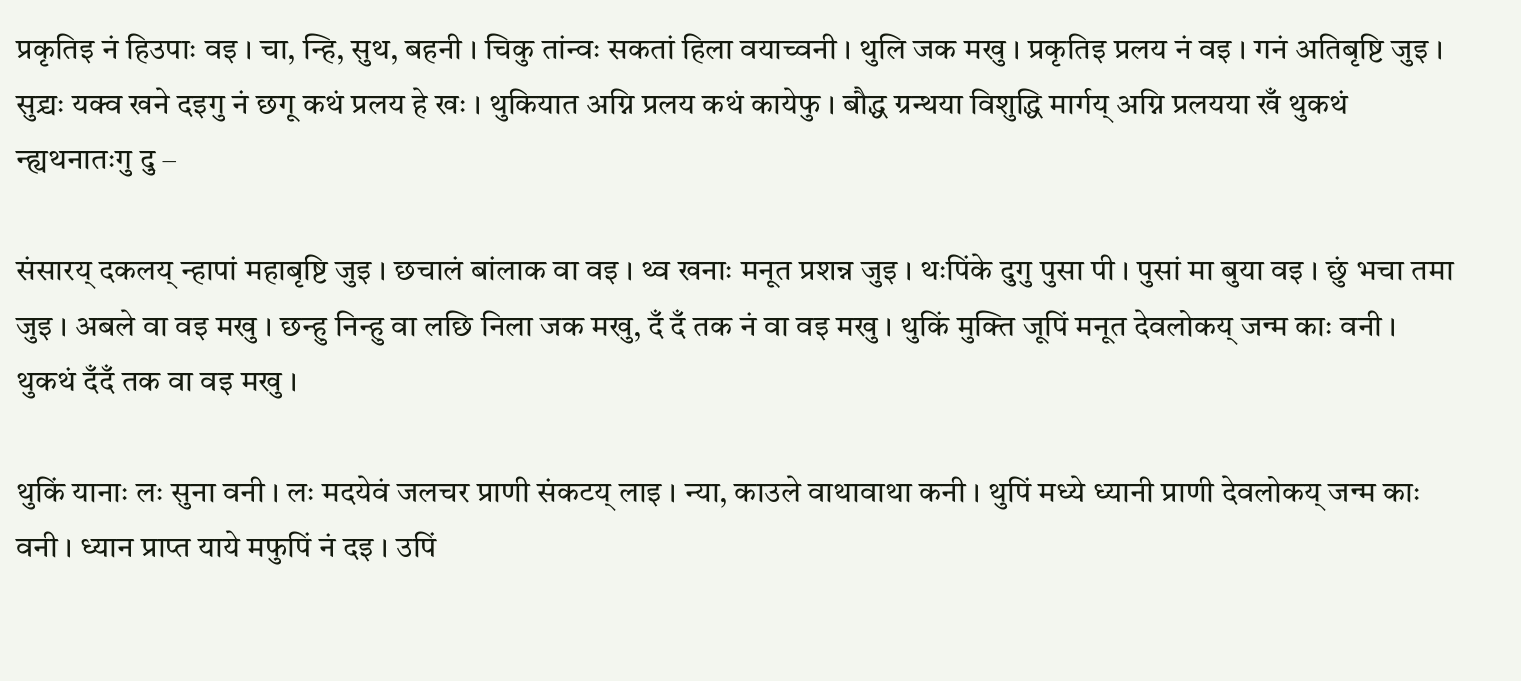प्रकृतिइ नं हिउपाः वइ । चा, न्हि, सुथ, बहनी । चिकु तांन्वः सकतां हिला वयाच्वनी । थुलि जक मखु । प्रकृतिइ प्रलय नं वइ । गनं अतिबृष्टि जुइ । सुद्र्यः यक्व खने दइगु नं छगू कथं प्रलय हे खः । थुकियात अग्नि प्रलय कथं कायेफु । बौद्ध ग्रन्थया विशुद्धि मार्गय् अग्नि प्रलयया खँ थुकथं न्ह्यथनातःगु दु –

संसारय् दकलय् न्हापां महाबृष्टि जुइ । छचालं बांलाक वा वइ । थ्व खनाः मनूत प्रशन्न जुइ । थःपिंके दुगु पुसा पी । पुसां मा बुया वइ । छुं भचा तमा जुइ । अबले वा वइ मखु । छन्हु निन्हु वा लछि निला जक मखु, दँ दँ तक नं वा वइ मखु । थुकिं मुक्ति जूपिं मनूत देवलोकय् जन्म काः वनी । थुकथं दँदँ तक वा वइ मखु ।

थुकिं यानाः लः सुना वनी । लः मदयेवं जलचर प्राणी संकटय् लाइ । न्या, काउले वाथावाथा कनी । थुपिं मध्ये ध्यानी प्राणी देवलोकय् जन्म काः वनी । ध्यान प्राप्त याये मफुपिं नं दइ । उपिं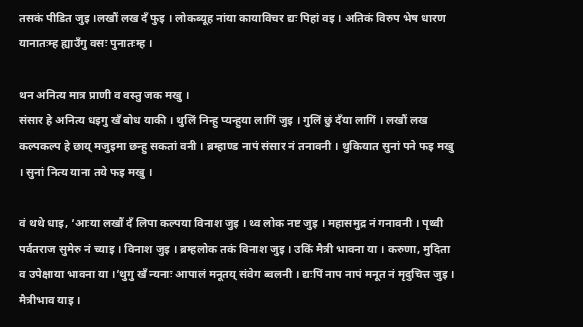तसकं पीडित जुइ ।लखौं लख दँ फुइ । लोकब्यूह नांया कायाविचर द्यः पिहां वइ । अतिकं विरुप भेष धारण यानातःम्ह ह्याउँगु वसः पुनातःम्ह ।

थन अनित्य मात्र प्राणी व वस्तु जक मखु ।
संसार हे अनित्य धइगु खँ बोध याकी । थुलिं निन्हु प्यन्हुया लागिं जुइ । गुलिं छुं दँया लागिं । लखौं लख कल्पकल्प हे छाय् मजुइमा छन्हु सकतां वनी । ब्रम्हाण्ड नापं संसार नं तनावनी । थुकियात सुनां पने फइ मखु । सुनां नित्य याना तये फइ मखु ।

वं थथे धाइ, ‘आःया लखौं दँ लिपा कल्पया विनाश जुइ । थ्व लोक नष्ट जुइ । महासमुद्र नं गनावनी । पृथ्वी पर्वतराज सुमेरु नं च्याइ । विनाश जुइ । ब्रम्हलोक तकं विनाश जुइ । उकिं मैत्री भावना या । करुणा, मुदिता व उपेक्षाया भावना या ।’थुगु खँ न्यनाः आपालं मनूतय् संवेग ब्वलनी । द्यःपिं नाप नापं मनूत नं मृदुचित्त जुइ । मैत्रीभाव याइ ।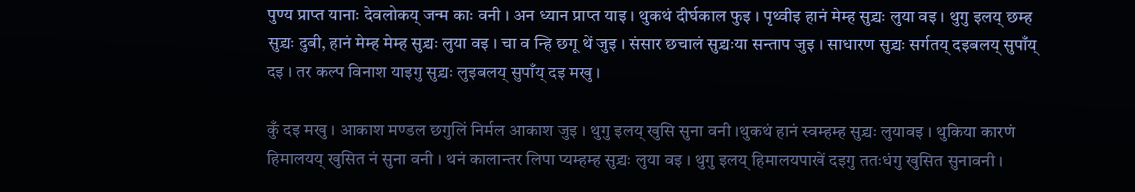पुण्य प्राप्त यानाः देवलोकय् जन्म काः वनी । अन ध्यान प्राप्त याइ । थुकथं दीर्घकाल फुइ । पृथ्वीइ हानं मेम्ह सुद्र्यः लुया वइ । थुगु इलय् छम्ह सुद्र्यः दुबी, हानं मेम्ह मेम्ह सुद्र्यः लुया वइ । चा व न्हि छगू थें जुइ । संसार छचालं सुद्र्यःया सन्ताप जुइ । साधारण सुद्र्यः सर्गतय् दइबलय् सुपाँय् दइ । तर कल्प विनाश याइगु सुद्र्यः लुइबलय् सुपाँय् दइ मखु ।

कुँ दइ मखु । आकाश मण्डल छगुलिं निर्मल आकाश जुइ । थुगु इलय् खुसि सुना वनी ।थुकथं हानं स्वम्हम्ह सुद्र्यः लुयावइ । थुकिया कारणं हिमालयय् खुसित नं सुना वनी । थनं कालान्तर लिपा प्यम्हम्ह सुद्र्यः लुया वइ । थुगु इलय् हिमालयपाखें दइगु ततःधंगु खुसित सुनावनी ।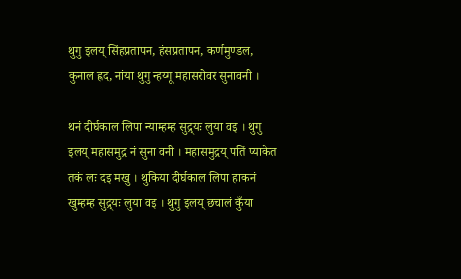थुगु इलय् सिंहप्रतापन, हंसप्रतापन, कर्णमुण्डल, कुनाल ह्रद, नांया थुगु न्हय्गू महासरोवर सुनावनी ।

थनं दीर्घकाल लिपा न्याम्हम्ह सुद्र्यः लुया वइ । थुगु इलय् महासमुद्र नं सुना वनी । महासमुद्रय् पतिं प्याकेत तकं लः दइ मखु । थुकिया दीर्घकाल लिपा हाकनं खुम्हम्ह सुद्र्यः लुया वइ । थुगु इलय् छचालं कुँया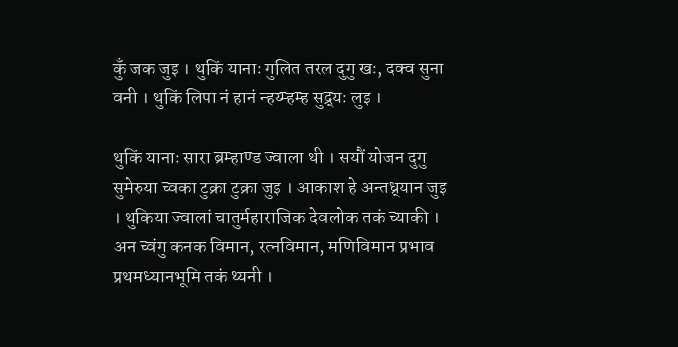कुँ जक जुइ । थुकिं यानाः गुलित तरल दुगु खः, दक्व सुना वनी । थुकिं लिपा नं हानं न्हय्म्हम्ह सुद्र्यः लुइ ।

थुकिं यानाः सारा ब्रम्हाण्ड ज्वाला थी । सयौं योजन दुगु सुमेरुया च्वका टुक्रा टुक्रा जुइ । आकाश हे अन्तध्र्यान जुइ । थुकिया ज्वालां चातुर्महाराजिक देवलोक तकं च्याकी । अन च्वंगु कनक विमान, रत्नविमान, मणिविमान प्रभाव प्रथमध्यानभूमि तकं थ्यनी ।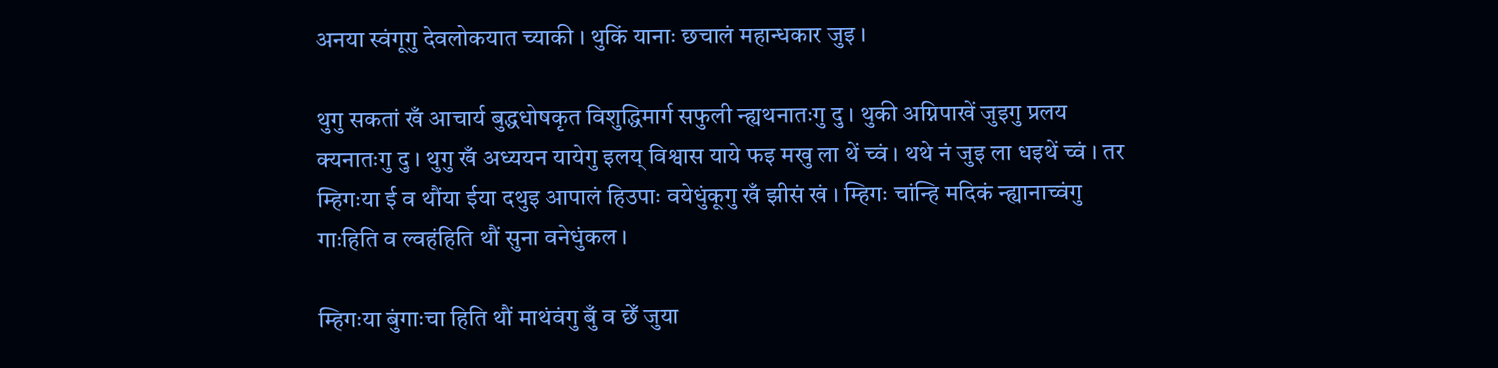अनया स्वंगूगु देवलोकयात च्याकी । थुकिं यानाः छचालं महान्धकार जुइ ।

थुगु सकतां खँ आचार्य बुद्धधोषकृत विशुद्धिमार्ग सफुली न्ह्यथनातःगु दु । थुकी अग्निपाखें जुइगु प्रलय क्यनातःगु दु । थुगु खँ अध्ययन यायेगु इलय् विश्वास याये फइ मखु ला थें च्वं । थथे नं जुइ ला धइथें च्वं । तर म्हिगःया ई व थौंया ईया दथुइ आपालं हिउपाः वयेधुंकूगु खँ झीसं खं । म्हिगः चांन्हि मदिकं न्ह्यानाच्वंगु गाःहिति व ल्वहंहिति थौं सुना वनेधुंकल ।

म्हिगःया बुंगाःचा हिति थौं माथंवंगु बुँ व छेँ जुया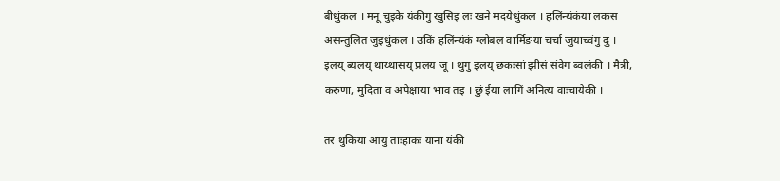बीधुंकल । मनू चुइके यंकीगु खुसिइ लः खने मदयेधुंकल । हलिंन्यंकंया लकस असन्तुलित जुइधुंकल । उकिं हलिंन्यंकं ग्लोबल वार्मिङया चर्चा जुयाच्वंगु दु । इलय् ब्यलय् थाय्थासय् प्रलय जू । थुगु इलय् छकःसां झीसं संवेग ब्वलंकी । मैत्री, करुणा, मुदिता व अपेक्षाया भाव तइ । छुं ईया लागिं अनित्य वाःचायेकी ।

तर थुकिया आयु ताःहाकः याना यंकी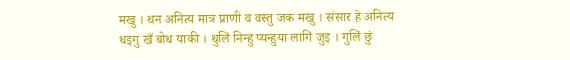मखु । थन अनित्य मात्र प्राणी व वस्तु जक मखु । संसार हे अनित्य धइगु खँ बोध याकी । थुलिं निन्हु प्यन्हुया लागिं जुइ । गुलिं छुं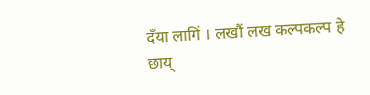दँया लागिं । लखौं लख कल्पकल्प हे छाय्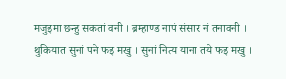मजुइमा छन्हु सकतां वनी । ब्रम्हाण्ड नापं संसार नं तनावनी । थुकियात सुनां पने फइ मखु । सुनां नित्य याना तये फइ मखु ।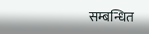सम्बन्धित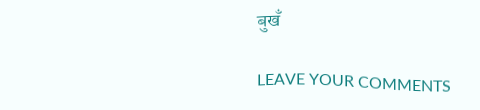बुखँ

LEAVE YOUR COMMENTS